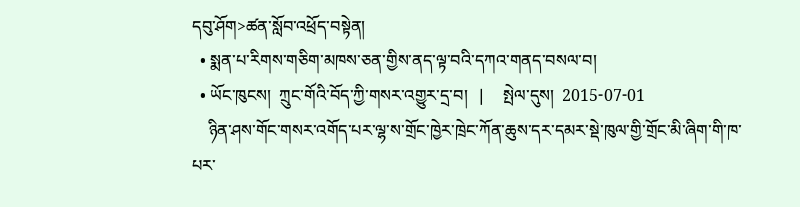དབུ་ཤོག>ཚན་སློབ་འཕྲོད་བསྟེན།
  • སྨན་པ་རིགས་གཅིག་མཁས་ཅན་གྱིས་ནད་ལྟ་བའི་དཀའ་གནད་བསལ་བ།
  • ཡོང་ཁུངས།  ཀྲུང་གོའི་བོད་ཀྱི་གསར་འགྱུར་དྲ་བ།   |     སྤེལ་དུས།  2015-07-01
    ཉིན་ཤས་གོང་གསར་འགོད་པར་ལྷ་ས་གྲོང་ཁྱེར་ཁྲེང་ཀོན་ཆུས་དར་དམར་སྡེ་ཁུལ་གྱི་གྲོང་མི་ཞིག་གི་ཁ་པར་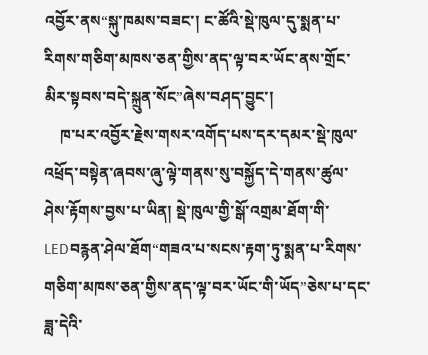འབྱོར་ནས“སྐུ་ཁམས་བཟང་། ང་ཚོའི་སྡེ་ཁུལ་དུ་སྨན་པ་རིགས་གཅིག་མཁས་ཅན་གྱིས་ནད་ལྟ་བར་ཡོང་ནས་གྲོང་མིར་སྟབས་བདེ་སྐྲུན་སོང”ཞེས་བཤད་བྱུང་།
    ཁ་པར་འབྱོར་རྗེས་གསར་འགོད་པས་དར་དམར་སྡེ་ཁུལ་འཕྲོད་བསྟེན་ཞབས་ཞུ་ལྟེ་གནས་སུ་བསྐྱོད་དེ་གནས་ཚུལ་ཤེས་རྟོགས་བྱས་པ་ཡིན། སྡེ་ཁུལ་གྱི་སྒོ་འགྲམ་ཐོག་གི་LEDབརྙན་ཤེལ་ཐོག“གཟའ་པ་སངས་རྟག་ཏུ་སྨན་པ་རིགས་གཅིག་མཁས་ཅན་གྱིས་ནད་ལྟ་བར་ཡོང་གི་ཡོད”ཅེས་པ་དང་ཟླ་དེའི་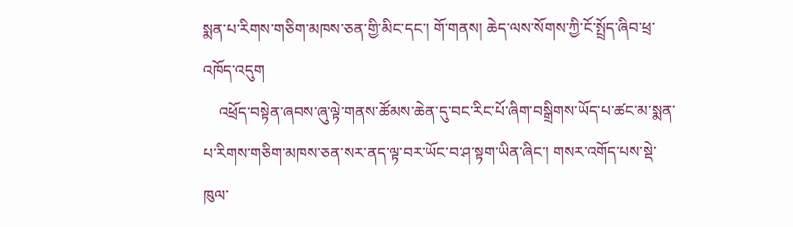སྨན་པ་རིགས་གཅིག་མཁས་ཅན་གྱི་མིང་དང་། གོ་གནས། ཆེད་ལས་སོགས་ཀྱི་ངོ་སྤྲོད་ཞིབ་ཕྲ་འཁོད་འདུག
    འཕྲོད་བསྟེན་ཞབས་ཞུ་ལྟེ་གནས་ཚོམས་ཆེན་དུ་བང་རིང་པོ་ཞིག་བསྒྲིགས་ཡོད་པ་ཚང་མ་སྨན་པ་རིགས་གཅིག་མཁས་ཅན་སར་ནད་ལྟ་བར་ཡོང་བ་ཤ་སྟག་ཡིན་ཞིང་། གསར་འགོད་པས་སྡེ་ཁུལ་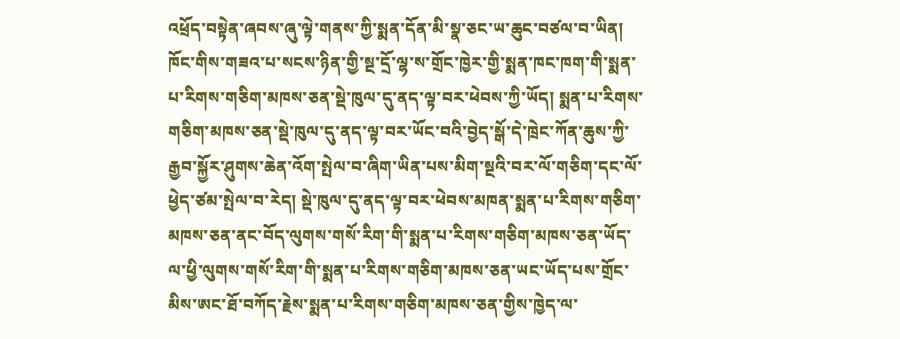འཕྲོད་བསྟེན་ཞབས་ཞུ་ལྟེ་གནས་ཀྱི་སྨན་དོན་མི་སྣ་ཅང་ཡ་ཆུང་བཙལ་བ་ཡིན། ཁོང་གིས་གཟའ་པ་སངས་ཉིན་གྱི་སྔ་དྲོ་ལྷ་ས་གྲོང་ཁྱེར་གྱི་སྨན་ཁང་ཁག་གི་སྨན་པ་རིགས་གཅིག་མཁས་ཅན་སྡེ་ཁུལ་དུ་ནད་ལྟ་བར་ཕེབས་ཀྱི་ཡོད། སྨན་པ་རིགས་གཅིག་མཁས་ཅན་སྡེ་ཁུལ་དུ་ནད་ལྟ་བར་ཡོང་བའི་བྱེད་སྒོ་དེ་ཁྲེང་ཀོན་ཆུས་ཀྱི་རྒྱབ་སྐྱོར་ཤུགས་ཆེན་འོག་སྤེལ་བ་ཞིག་ཡིན་པས་མིག་སྔའི་བར་ལོ་གཅིག་དང་ལོ་ཕྱེད་ཙམ་སྤེལ་བ་རེད། སྡེ་ཁུལ་དུ་ནད་ལྟ་བར་ཕེབས་མཁན་སྨན་པ་རིགས་གཅིག་མཁས་ཅན་ནང་བོད་ལུགས་གསོ་རིག་གི་སྨན་པ་རིགས་གཅིག་མཁས་ཅན་ཡོད་ལ་ཕྱི་ལུགས་གསོ་རིག་གི་སྨན་པ་རིགས་གཅིག་མཁས་ཅན་ཡང་ཡོད་པས་གྲོང་མིས་ཨང་ཐོ་བཀོད་རྗེས་སྨན་པ་རིགས་གཅིག་མཁས་ཅན་གྱིས་ཁྱེད་ལ་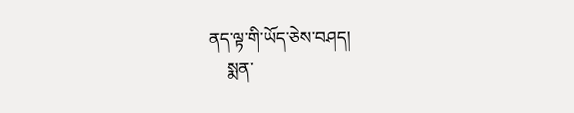ནད་ལྟ་གི་ཡོད་ཅེས་བཤད།
    སྨན་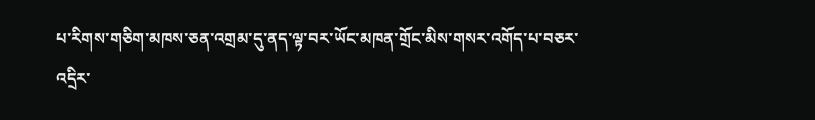པ་རིགས་གཅིག་མཁས་ཅན་འགྲམ་དུ་ནད་ལྟ་བར་ཡོང་མཁན་གྲོང་མིས་གསར་འགོད་པ་བཅར་འདྲིར་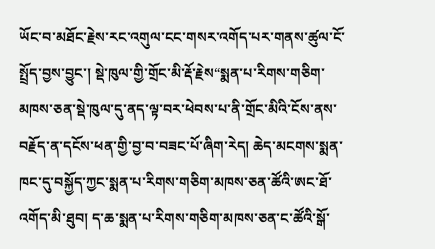ཡོང་བ་མཐོང་རྗེས་རང་འགུལ་ངང་གསར་འགོད་པར་གནས་ཚུལ་ངོ་སྤྲོད་བྱས་བྱུང་། སྡེ་ཁུལ་གྱི་གྲོང་མི་རྡོ་རྗེས“སྨན་པ་རིགས་གཅིག་མཁས་ཅན་སྡེ་ཁུལ་དུ་ནད་ལྟ་བར་ཕེབས་པ་ནི་གྲོང་མིའི་ངོས་ནས་བརྗོད་ན་དངོས་ཕན་གྱི་བྱ་བ་བཟང་པོ་ཞིག་རེད། ཆེད་མངགས་སྨན་ཁང་དུ་བསྐྱོད་ཀྱང་སྨན་པ་རིགས་གཅིག་མཁས་ཅན་ཚོའི་ཨང་ཐོ་འགོད་མི་ཐུབ། ད་ཆ་སྨན་པ་རིགས་གཅིག་མཁས་ཅན་ང་ཚོའི་སྒོ་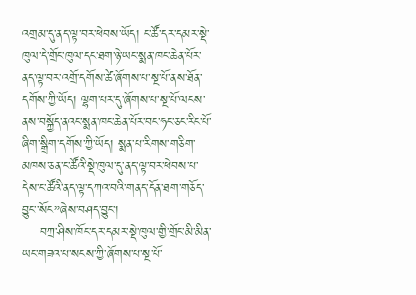འགྲམ་དུ་ནད་ལྟ་བར་ཕེབས་ཡོད། ང་ཚོ་དར་དམར་སྡེ་ཁུལ་དེ་གྲོང་ཁུལ་དང་ཐག་ཉེ་ཡང་སྨན་ཁང་ཆེན་པོར་ནད་ལྟ་བར་འགྲོ་དགོས་ཚེ་ཞོགས་པ་སྔ་པོ་ནས་ཐོན་དགོས་ཀྱི་ཡོད། ལྷག་པར་དུ་ཞོགས་པ་སྔ་པོ་ལངས་ནས་བསྐྱོད་ནའང་སྨན་ཁང་ཆེན་པོར་བང་ཧང་ཅང་རིང་པོ་ཞིག་སྒྲིག་དགོས་ཀྱི་ཡོད། སྨན་པ་རིགས་གཅིག་མཁས་ཅན་ང་ཚོའི་སྡེ་ཁུལ་དུ་ནད་ལྟ་བར་ཕེབས་པ་དེས་ང་ཚོའི་ནད་ལྟ་དཀའ་བའི་གནད་དོན་ཐག་གཅོད་བྱུང་་སོང”ཞེས་བཤད་བྱུང་།
    བཀྲ་ཤིས་ཁོང་དར་དམར་སྡེ་ཁུལ་གྱི་གྲོང་མི་མིན་ཡང་གཟའ་པ་སངས་ཀྱི་ཞོགས་པ་སྔ་པོ་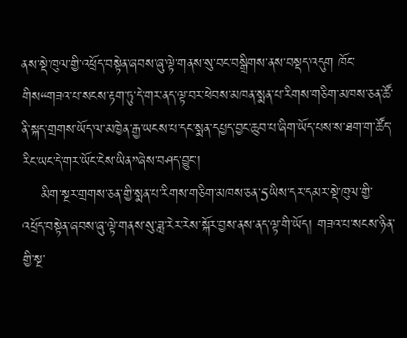ནས་སྡེ་ཁུལ་གྱི་འཕྲོད་བསྟེན་ཞབས་ཞུ་ལྟེ་གནས་སུ་བང་བསྒྲིགས་ནས་བསྡད་འདུག ཁོང་གིས“གཟའ་པ་སངས་རྟག་ཏུ་དེ་གར་ནད་ལྟ་བར་ཕེབས་མཁན་སྨན་པ་རིགས་གཅིག་མཁས་ཅན་ཚོ་ནི་སྐད་གྲགས་ཡོད་ལ་མཁྱེན་རྒྱ་ཡངས་པ་དང་སྨན་དཔྱད་བྱང་ཆུབ་པ་ཞིག་ཡོད་པས་ས་ཐག་ག་ཚོད་རིང་ཡང་དེ་གར་ཡོང་ངེས་ཡིན”ཞེས་བཤད་བྱུང་།
    མིག་སྔར་གྲགས་ཅན་གྱི་སྨན་པ་རིགས་གཅིག་མཁས་ཅན་5ཡིས་དར་དམར་སྡེ་ཁུལ་གྱི་འཕྲོད་བསྟེན་ཞབས་ཞུ་ལྟེ་གནས་སུ་ཟླ་རེར་རེས་སྐོར་བྱས་ནས་ནད་ལྟ་གི་ཡོད། གཟའ་པ་སངས་ཉིན་གྱི་སྔ་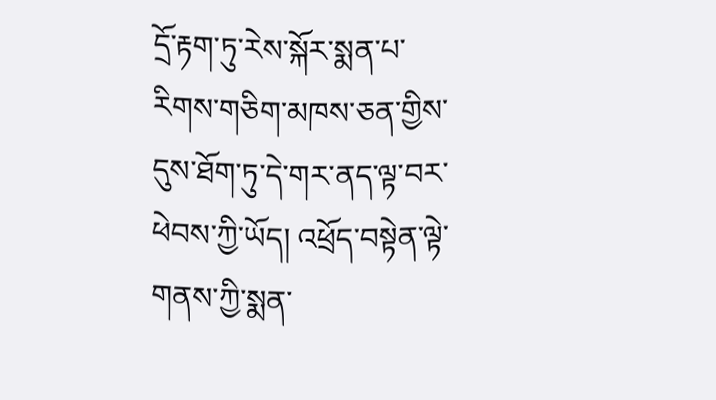དྲོ་རྟག་ཏུ་རེས་སྐོར་སྨན་པ་རིགས་གཅིག་མཁས་ཅན་གྱིས་དུས་ཐོག་ཏུ་དེ་གར་ནད་ལྟ་བར་ཕེབས་ཀྱི་ཡོད། འཕྲོད་བསྟེན་ལྟེ་གནས་ཀྱི་སྨན་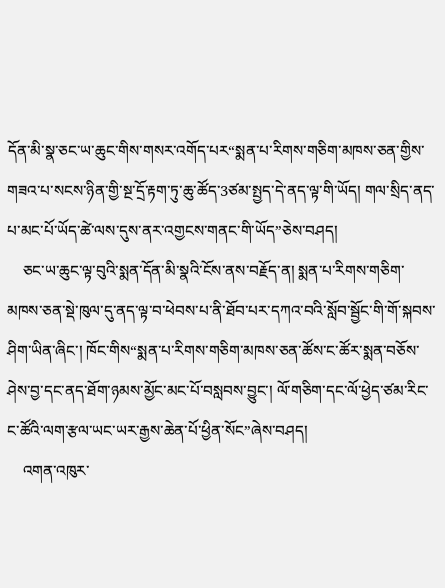དོན་མི་སྣ་ཅང་ཡ་ཆུང་གིས་གསར་འགོད་པར“སྨན་པ་རིགས་གཅིག་མཁས་ཅན་གྱིས་གཟའ་པ་སངས་ཉིན་གྱི་སྔ་དྲོ་རྟག་ཏུ་ཆུ་ཚོད་3ཙམ་སྤྱད་དེ་ནད་ལྟ་གི་ཡོད། གལ་སྲིད་ནད་པ་མང་པོ་ཡོད་ཚེ་ལས་དུས་ནར་འགྱངས་གནང་གི་ཡོད”ཅེས་བཤད།
    ཅང་ཡ་ཆུང་ལྟ་བུའི་སྨན་དོན་མི་སྣའི་ངོས་ནས་བརྗོད་ན། སྨན་པ་རིགས་གཅིག་མཁས་ཅན་སྡེ་ཁུལ་དུ་ནད་ལྟ་བ་ཕེབས་པ་ནི་ཐོབ་པར་དཀའ་བའི་སློབ་སྦྱོང་གི་གོ་སྐབས་ཤིག་ཡིན་ཞིང་། ཁོང་གིས“སྨན་པ་རིགས་གཅིག་མཁས་ཅན་ཚོས་ང་ཚོར་སྨན་བཅོས་ཤེས་བྱ་དང་ནད་ཐོག་ཉམས་མྱོང་མང་པོ་བསླབས་བྱུང་། ལོ་གཅིག་དང་ལོ་ཕྱེད་ཙམ་རིང་ང་ཚོའི་ལག་རྩལ་ཡང་ཡར་རྒྱས་ཆེན་པོ་ཕྱིན་སོང”ཞེས་བཤད།
    འགན་འཁུར་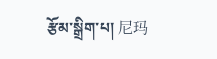རྩོམ་སྒྲིག་པ། 尼玛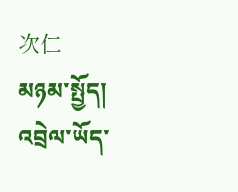次仁
མཉམ་སྤྱོད།
འབྲེལ་ཡོད་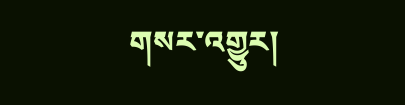གསར་འགྱུར།